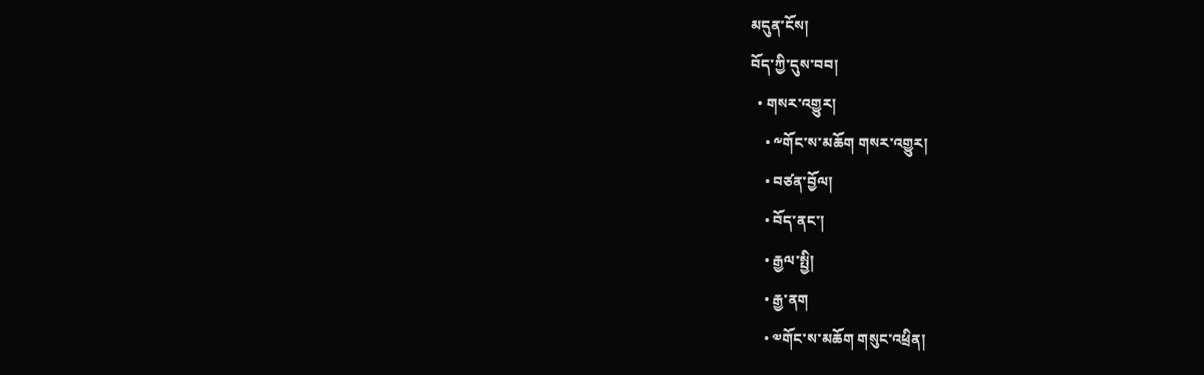མདུན་ངོས།
བོད་ཀྱི་དུས་བབ།
  • གསར་འགྱུར།
    • ༸གོང་ས་མཆོག གསར་འགྱུར།
    • བཙན་བྱོལ།
    • བོད་ནང་།
    • རྒྱལ་སྤྱི།
    • རྒྱ་ནག
    • ༧གོང་ས་མཆོག གསུང་འཕྲིན།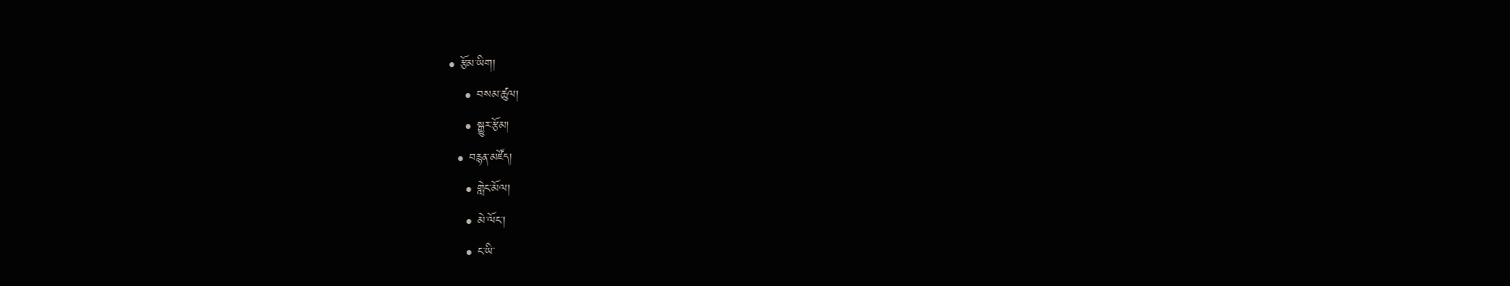• རྩོམ་ཡིག།
    • བསམ་ཚུལ།
    • སྒྱུར་རྩོམ།
  • བརྙན་མཛོད།
    • གླེང་མོལ།
    • མེ་ལོང་།
    • ང་ཡི་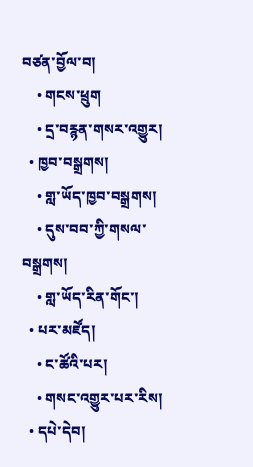བཙན་བྱོལ་བ།
    • གངས་ཕྲུག
    • དྲ་བརྙན་གསར་འགྱུར།
  • ཁྱབ་བསྒྲགས།
    • གླ་ཡོད་ཁྱབ་བསྒྲགས།
    • དུས་བབ་ཀྱི་གསལ་བསྒྲགས།
    • གླ་ཡོད་རིན་གོང་།
  • པར་མཛོད།
    • ང་ཚོའི་པར།
    • གསང་འགྱུར་པར་རིས།
  • དཔེ་དེབ།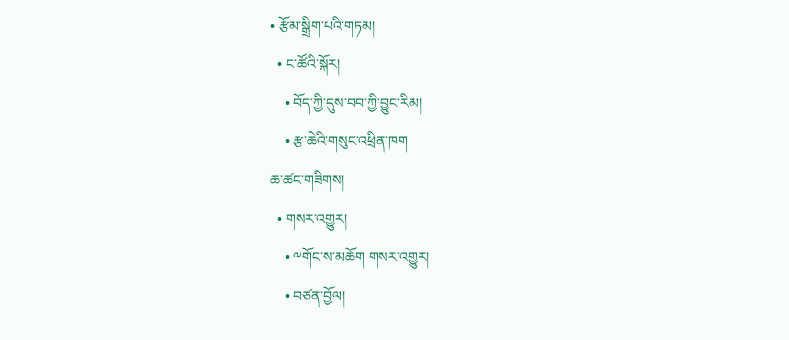• རྩོམ་སྒྲིག་པའི་གཏམ།
  • ང་ཚོའི་སྐོར།
    • བོད་ཀྱི་དུས་བབ་ཀྱི་བྱུང་རིམ།
    • རྩ་ཆེའི་གསུང་འཕྲིན་ཁག
ཆ་ཚང་གཟིགས།
  • གསར་འགྱུར།
    • ༸གོང་ས་མཆོག གསར་འགྱུར།
    • བཙན་བྱོལ།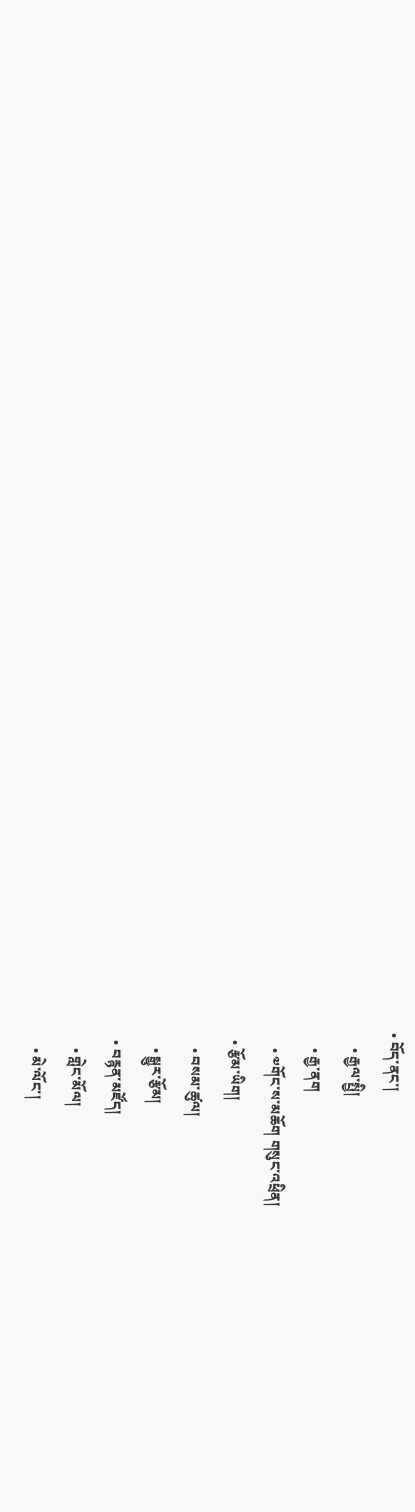• བོད་ནང་།
    • རྒྱལ་སྤྱི།
    • རྒྱ་ནག
    • ༧གོང་ས་མཆོག གསུང་འཕྲིན།
  • རྩོམ་ཡིག།
    • བསམ་ཚུལ།
    • སྒྱུར་རྩོམ།
  • བརྙན་མཛོད།
    • གླེང་མོལ།
    • མེ་ལོང་།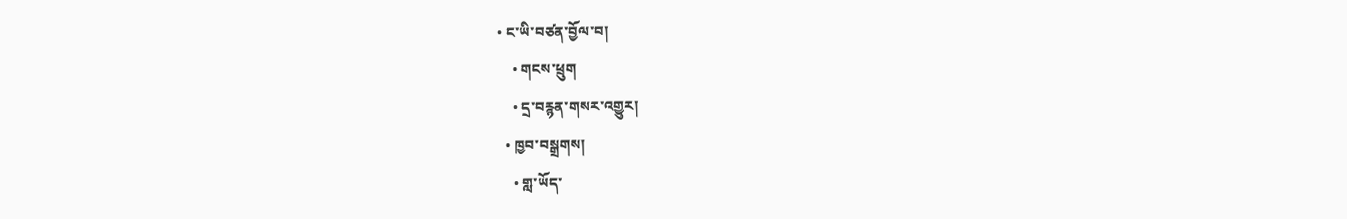• ང་ཡི་བཙན་བྱོལ་བ།
    • གངས་ཕྲུག
    • དྲ་བརྙན་གསར་འགྱུར།
  • ཁྱབ་བསྒྲགས།
    • གླ་ཡོད་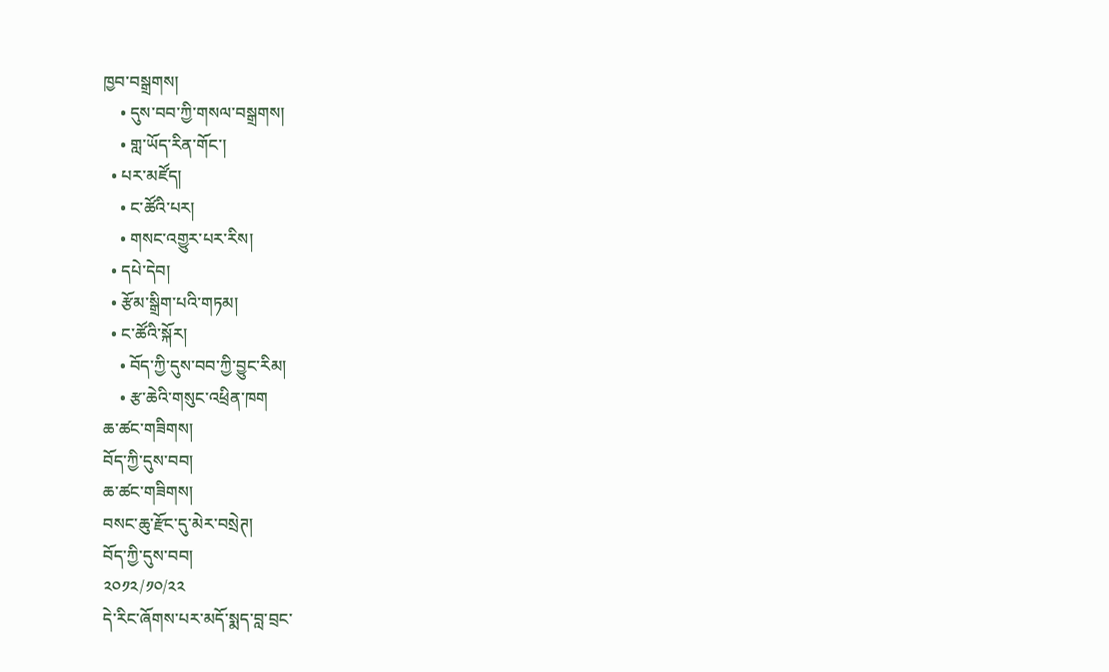ཁྱབ་བསྒྲགས།
    • དུས་བབ་ཀྱི་གསལ་བསྒྲགས།
    • གླ་ཡོད་རིན་གོང་།
  • པར་མཛོད།
    • ང་ཚོའི་པར།
    • གསང་འགྱུར་པར་རིས།
  • དཔེ་དེབ།
  • རྩོམ་སྒྲིག་པའི་གཏམ།
  • ང་ཚོའི་སྐོར།
    • བོད་ཀྱི་དུས་བབ་ཀྱི་བྱུང་རིམ།
    • རྩ་ཆེའི་གསུང་འཕྲིན་ཁག
ཆ་ཚང་གཟིགས།
བོད་ཀྱི་དུས་བབ།
ཆ་ཚང་གཟིགས།
བསང་ཆུ་རྫོང་དུ་མེར་བསྲེཊ།
བོད་ཀྱི་དུས་བབ།
༢༠༡༢/༡༠/༢༢
དེ་རིང་ཞོགས་པར་མདོ་སྨད་བླ་བྲང་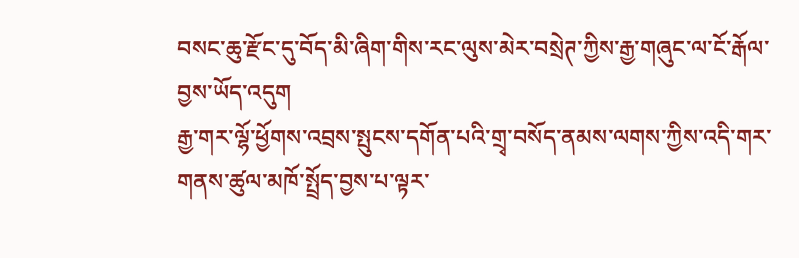བསང་ཆུ་རྫོང་དུ་བོད་མི་ཞིག་གིས་རང་ལུས་མེར་བསྲེཊ་ཀྱིས་རྒྱ་གཞུང་ལ་ངོ་རྒོལ་བྱས་ཡོད་འདུག
རྒྱ་གར་ལྷོ་ཕྱོགས་འབྲས་སྤུངས་དགོན་པའི་གྲྭ་བསོད་ནམས་ལགས་ཀྱིས་འདི་གར་གནས་ཚུལ་མཁོ་སྤྲོད་བྱས་པ་ལྟར་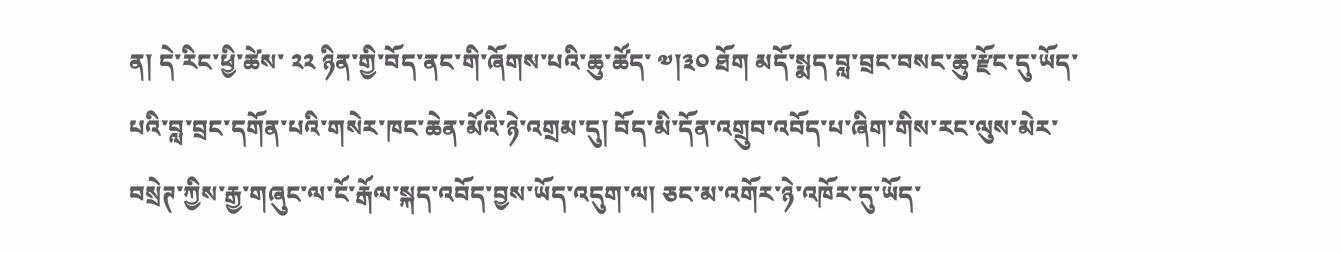ན། དེ་རིང་ཕྱི་ཚེས་ ༢༢ ཉིན་གྱི་བོད་ནང་གི་ཞོགས་པའི་ཆུ་ཚོད་ ༧།༣༠ ཐོག མདོ་སྨད་བླ་བྲང་བསང་ཆུ་རྫོང་དུ་ཡོད་པའི་བླ་བྲང་དགོན་པའི་གསེར་ཁང་ཆེན་མོའི་ཉེ་འགྲམ་དུ། བོད་མི་དོན་འགྲུབ་འབོད་པ་ཞིག་གིས་རང་ལུས་མེར་བསྲེཊ་ཀྱིས་རྒྱ་གཞུང་ལ་ངོ་རྒོལ་སྐད་འབོད་བྱས་ཡོད་འདུག་ལ། ཅང་མ་འགོར་ཉེ་འཁོར་དུ་ཡོད་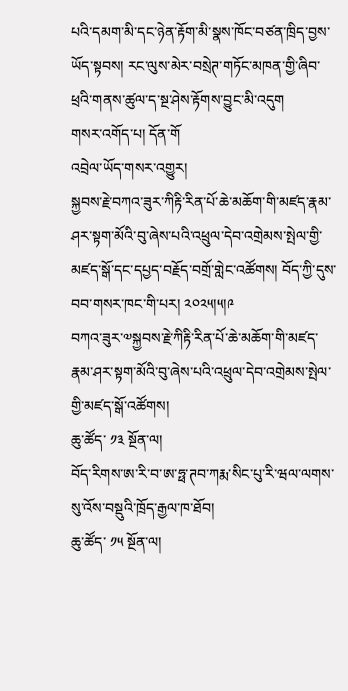པའི་དམག་མི་དང་ཉེན་རྟོག་མི་སྣས་ཁོང་བཙན་ཁྲིད་བྱས་ཡོད་སྟབས། རང་ལུས་མེར་བསྲེཊ་གཏོང་མཁན་གྱི་ཞིབ་ཕྲའི་གནས་ཚུལ་ད་སྔ་ཤེས་རྟོགས་བྱུང་མི་འདུག
གསར་འགོད་པ། དོན་གོ
འབྲེལ་ཡོད་གསར་འགྱུར།
སྐྱབས་རྗེ་བཀའ་ཟུར་ཀིརྟི་རིན་པོ་ཆེ་མཆོག་གི་མཛད་རྣམ་ཤར་སྟག་མོའི་བུ་ཞེས་པའི་འཕྲུལ་དེབ་འགྲེམས་སྤེལ་གྱི་མཛད་སྒོ་དང་དཔྱད་བརྗོད་བགྲོ་གླེང་འཚོགས། བོད་ཀྱི་དུས་བབ་གསར་ཁང་གི་པར། ༢༠༢༥།༥།༩
བཀའ་ཟུར་༧སྐྱབས་རྗེ་ཀིརྟི་རིན་པོ་ཆེ་མཆོག་གི་མཛད་རྣམ་ཤར་སྟག་མོའི་བུ་ཞེས་པའི་འཕྲུལ་དེབ་འགྲེམས་སྤེལ་གྱི་མཛད་སྒོ་འཚོགས།
ཆུ་ཚོད་ ༡༣ སྔོན་ལ།
བོད་རིགས་ཨ་རི་བ་ཨ་ཧྥ་ཊབ་ཀརྨ་སིང་པུ་རི་ཝལ་ལགས་སུ་འོས་བསྡུའི་ཁྲོད་རྒྱལ་ཁ་ཐོབ།
ཆུ་ཚོད་ ༡༥ སྔོན་ལ།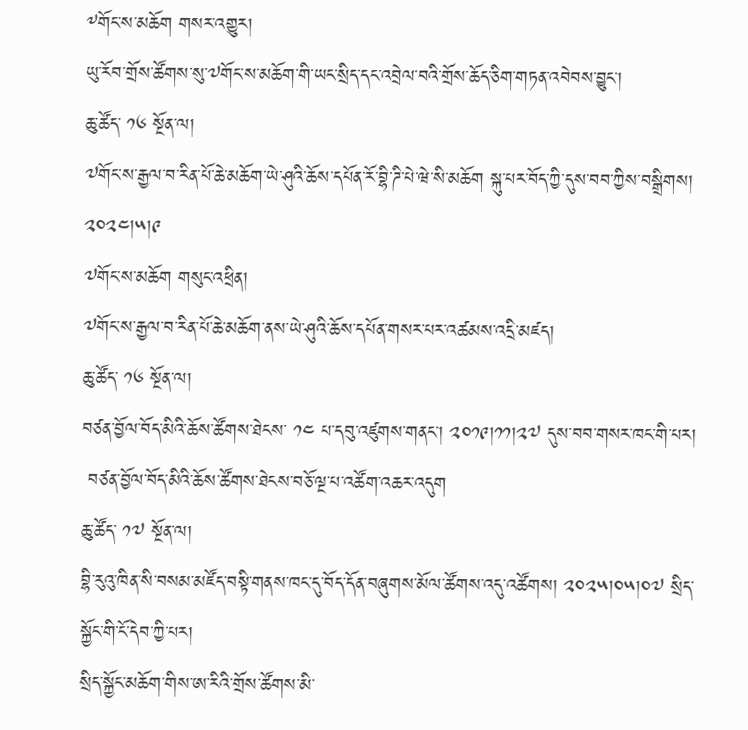༸གོང་ས་མཆོག གསར་འགྱུར།
ཡུ་རོབ་གྲོས་ཚོགས་སུ་༧གོང་ས་མཆོག་གི་ཡང་སྲིད་དང་འབྲེལ་བའི་གྲོས་ཆོད་ཅིག་གཏན་འབེབས་བྱུང་།
ཆུ་ཚོད་ ༡༦ སྔོན་ལ།
༧གོང་ས་རྒྱལ་བ་རིན་པོ་ཆེ་མཆོག་ཡེ་ཤུའི་ཆོས་དཔོན་རོ་བྷི་ཌི་པེ་ཝེ་སི་མཆོག སྐུ་པར་བོད་ཀྱི་དུས་བབ་ཀྱིས་བསྒྲིགས། ༢༠༢༤།༥།༩
༧གོང་ས་མཆོག གསུང་འཕྲིན།
༧གོང་ས་རྒྱལ་བ་རིན་པོ་ཆེ་མཆོག་ནས་ཡེ་ཤུའི་ཆོས་དཔོན་གསར་པར་འཚམས་འདྲི་མཛད།
ཆུ་ཚོད་ ༡༦ སྔོན་ལ།
བཙན་བྱོལ་བོད་མིའི་ཆོས་ཚོགས་ཐེངས་ ༡༤ པ་དབུ་འཛུགས་གནང་། ༢༠༡༩།༡༡།༢༧ དུས་བབ་གསར་ཁང་གི་པར།
 བཙན་བྱོལ་བོད་མིའི་ཆོས་ཚོགས་ཐེངས་བཅོ་ལྔ་པ་འཚོག་འཆར་འདུག
ཆུ་ཚོད་ ༡༧ སྔོན་ལ།
བྷི་རུའུ་ཁིན་སི་བསམ་མཛོད་བསྟི་གནས་ཁང་དུ་བོད་དོན་བཞུགས་མོལ་ཚོགས་འདུ་འཚོགས། ༢༠༢༥།༠༥།༠༧ སྲིད་སྐྱོང་གི་ངོ་དེབ་ཀྱི་པར།
སྲིད་སྐྱོང་མཆོག་གིས་ཨ་རིའི་གྲོས་ཚོགས་མི་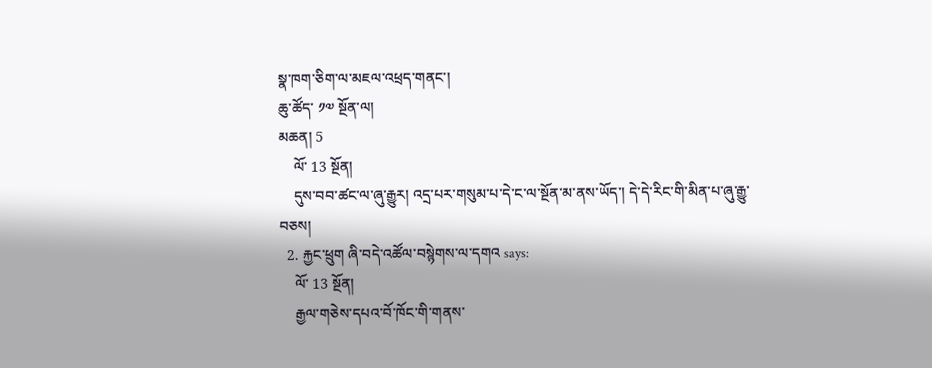སྣ་ཁག་ཅིག་ལ་མཇལ་འཕྲད་གནང་།
ཆུ་ཚོད་ ༡༧ སྔོན་ལ།
མཆན། 5
    ལོ་ 13 སྔོན།
    དུས་བབ་ཚང་ལ་ཞུ་རྒྱུར། འདྲ་པར་གསུམ་པ་དེ་ང་ལ་སྔོན་མ་ནས་ཡོད་། དེ་དེ་རིང་གི་མིན་པ་ཞུ་རྒྱུ་བཅས།
  2. རྐྱང་ཕྲུག ཞི་བདེ་འཚོལ་བསྙེགས་ལ་དགའ says:
    ལོ་ 13 སྔོན།
    རྒྱལ་གཅེས་དཔའ་བོ་ཁོང་གི་གནས་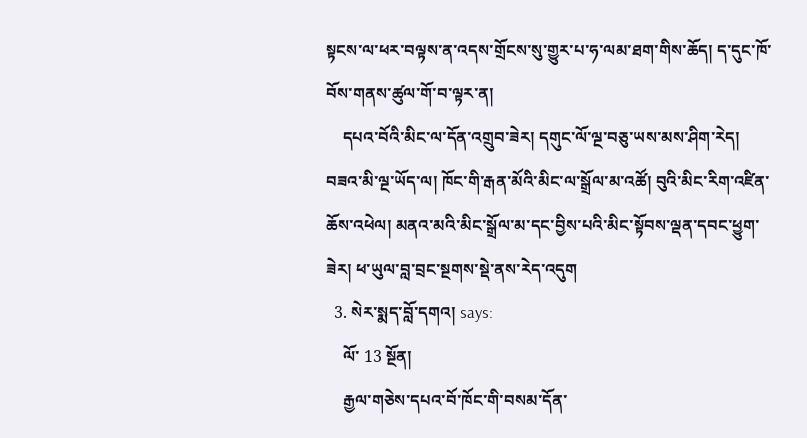སྟངས་ལ་ཕར་བལྟས་ན་འདས་གྲོངས་སུ་གྱུར་པ་ཧ་ལམ་ཐག་གིས་ཆོད། ད་དུང་ཁོ་བོས་གནས་ཚུལ་གོ་བ་ལྟར་ན།
    དཔའ་བོའི་མིང་ལ་དོན་འགྲུབ་ཟེར། དགུང་ལོ་ལྔ་བཅུ་ཡས་མས་ཤིག་རེད། བཟའ་མི་ལྔ་ཡོད་ལ། ཁོང་གི་རྒན་མོའི་མིང་ལ་སྒྲོལ་མ་འཚོ། བུའི་མིང་རིག་འཛིན་ཆོས་འཕེལ། མནའ་མའི་མིང་སྒྲོལ་མ་དང་བྱིས་པའི་མིང་སྟོབས་ལྡན་དབང་ཕྱུག་ཟེར། ཕ་ཡུལ་བླ་བྲང་སྔགས་སྡེ་ནས་རེད་འདུག
  3. སེར་སྨད་བློ་དགའ། says:
    ལོ་ 13 སྔོན།
    རྒྱལ་གཅེས་དཔའ་བོ་ཁོང་གི་བསམ་དོན་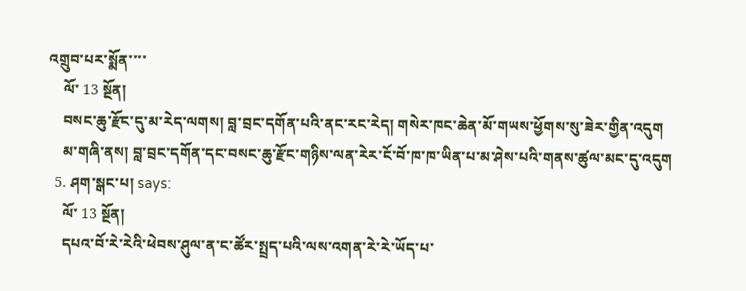འགྲུབ་པར་སྨོན་་་་
    ལོ་ 13 སྔོན།
    བསང་ཆུ་རྫོང་དུ་མ་རེད་ལགས། བླ་བྲང་དགོན་པའི་ནང་རང་རེད། གསེར་ཁང་ཆེན་མོ་གཡས་ཕྱོགས་སུ་ཟེར་གྱིན་འདུག
    མ་གཞི་ནས། བླ་བྲང་དགོན་དང་བསང་ཆུ་རྫོང་གཉིས་ལན་རེར་ངོ་བོ་ཁ་ཁ་ཡིན་པ་མ་ཤེས་པའི་གནས་ཚུལ་མང་དུ་འདུག
  5. ཤག་སྒང་པ། says:
    ལོ་ 13 སྔོན།
    དཔའ་བོ་རེ་རེའི་ཕེབས་ཤུལ་ན་ང་ཚོར་སྤྲད་པའི་ལས་འགན་རེ་རེ་ཡོད་པ་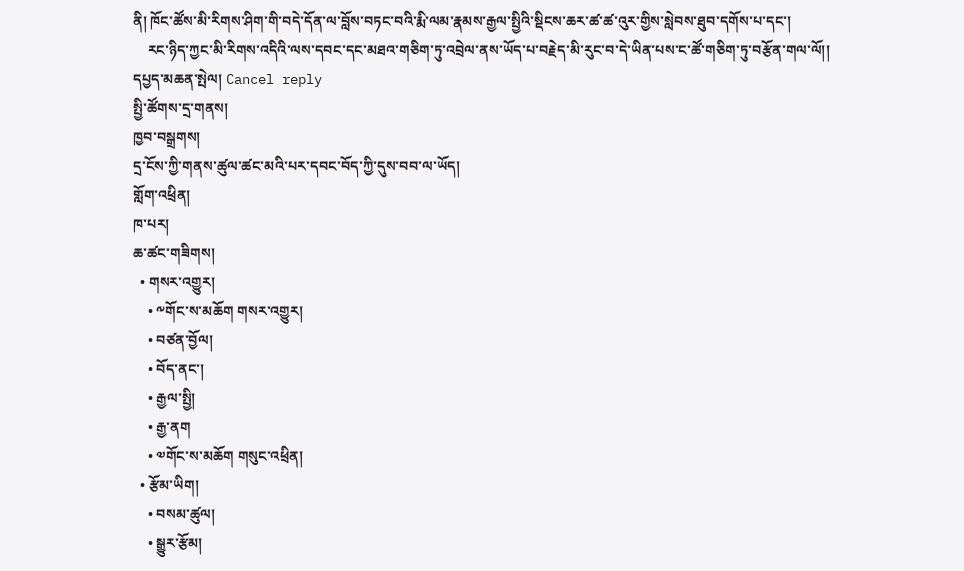ནི། ཁོང་ཚོས་མི་རིགས་ཤིག་གི་བདེ་དོན་ལ་བློས་བཏང་བའི་རྨི་ལམ་རྣམས་རྒྱལ་སྤྱིའི་སྡིངས་ཆར་ཚ་ཚ་འུར་གྱིས་སླེབས་ཐུབ་དགོས་པ་དང་།
    རང་ཉིད་ཀྱང་མི་རིགས་འདིའི་ལས་དབང་དང་མཐའ་གཅིག་ཏུ་འབྲེལ་ནས་ཡོད་པ་བརྗེད་མི་རུང་བ་དེ་ཡིན་པས་ང་ཚོ་གཅིག་ཏུ་བརྩོན་གལ་ལོ།།
དཔྱད་མཆན་སྤེལ། Cancel reply
སྤྱི་ཚོགས་དྲ་གནས།
ཁྱབ་བསྒྲགས།
དྲ་ངོས་ཀྱི་གནས་ཚུལ་ཚང་མའི་པར་དབང་བོད་ཀྱི་དུས་བབ་ལ་ཡོད།
གློག་འཕྲིན།
ཁ་པར།
ཆ་ཚང་གཟིགས།
  • གསར་འགྱུར།
    • ༸གོང་ས་མཆོག གསར་འགྱུར།
    • བཙན་བྱོལ།
    • བོད་ནང་།
    • རྒྱལ་སྤྱི།
    • རྒྱ་ནག
    • ༧གོང་ས་མཆོག གསུང་འཕྲིན།
  • རྩོམ་ཡིག།
    • བསམ་ཚུལ།
    • སྒྱུར་རྩོམ།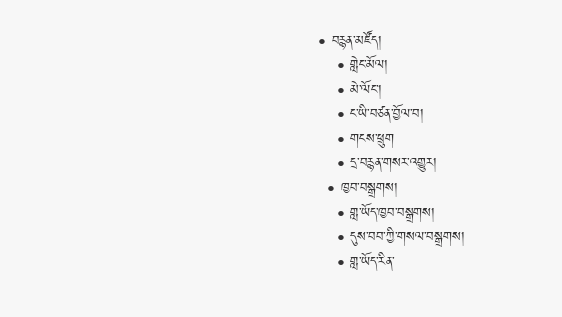• བརྙན་མཛོད།
    • གླེང་མོལ།
    • མེ་ལོང་།
    • ང་ཡི་བཙན་བྱོལ་བ།
    • གངས་ཕྲུག
    • དྲ་བརྙན་གསར་འགྱུར།
  • ཁྱབ་བསྒྲགས།
    • གླ་ཡོད་ཁྱབ་བསྒྲགས།
    • དུས་བབ་ཀྱི་གསལ་བསྒྲགས།
    • གླ་ཡོད་རིན་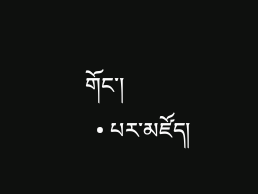གོང་།
  • པར་མཛོད།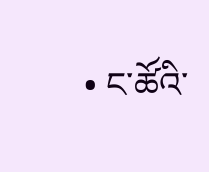• ང་ཚོའི་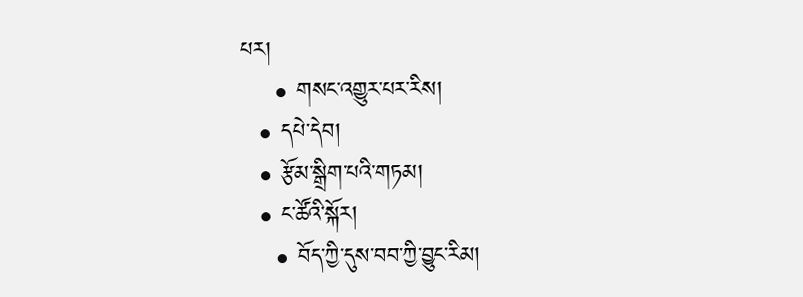པར།
    • གསང་འགྱུར་པར་རིས།
  • དཔེ་དེབ།
  • རྩོམ་སྒྲིག་པའི་གཏམ།
  • ང་ཚོའི་སྐོར།
    • བོད་ཀྱི་དུས་བབ་ཀྱི་བྱུང་རིམ།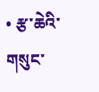• རྩ་ཆེའི་གསུང་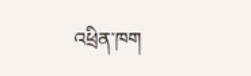འཕྲིན་ཁག